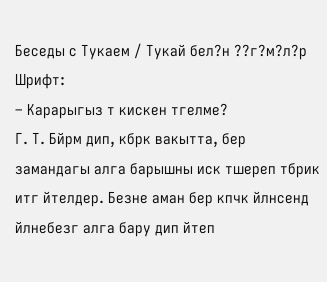Беседы с Тукаем / Тукай бел?н ??г?м?л?р
Шрифт:
– Карарыгыз т кискен тгелме?
Г. Т. Бйрм дип, кбрк вакытта, бер замандагы алга барышны иск тшереп тбрик итг йтелдер. Безне аман бер кпчк йлнсенд йлнебезг алга бару дип йтеп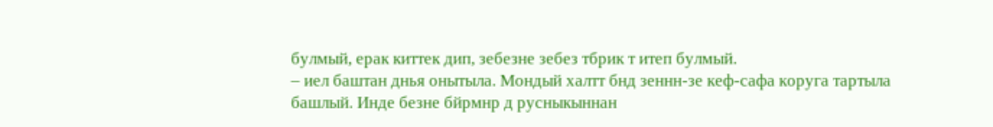булмый, ерак киттек дип, зебезне зебез тбрик т итеп булмый.
– иел баштан днья онытыла. Мондый халтт бнд зеннн-зе кеф-сафа коруга тартыла башлый. Инде безне бйрмнр д русныкыннан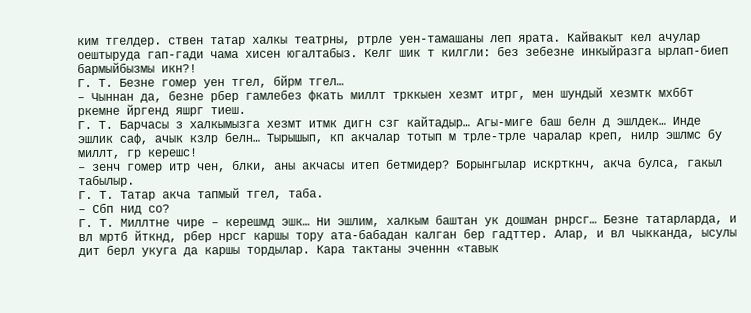ким тгелдер. ствен татар халкы театрны, ртрле уен-тамашаны леп ярата. Кайвакыт кел ачулар оештыруда гап-гади чама хисен югалтабыз. Келг шик т килгли: без зебезне инкыйразга ырлап-биеп бармыйбызмы икн?!
Г. Т. Безне гомер уен тгел, бйрм тгел…
– Чыннан да, безне рбер гамлебез фкать миллт трккыен хезмт итрг, мен шундый хезмтк мхббт ркемне йргенд яшрг тиеш.
Г. Т. Барчасы з халкымызга хезмт итмк дигн сзг кайтадыр… Агы-миге баш белн д эшлдек… Инде эшлик саф, ачык кзлр белн… Тырышып, кп акчалар тотып м трле-трле чаралар креп, нилр эшлмс бу миллт, гр керешс!
– зенч гомер итр чен, блки, аны акчасы итеп бетмидер? Борынгылар искрткнч, акча булса, гакыл табылыр.
Г. Т. Татар акча тапмый тгел, таба.
– Сбп нид со?
Г. Т. Миллтне чире – керешмд эшк… Ни эшлим, халкым баштан ук дошман рнрсг… Безне татарларда, и вл мртб йткнд, рбер нрсг каршы тору ата-бабадан калган бер гадттер. Алар, и вл чыкканда, ысулы дит берл укуга да каршы тордылар. Кара тактаны эченнн «тавык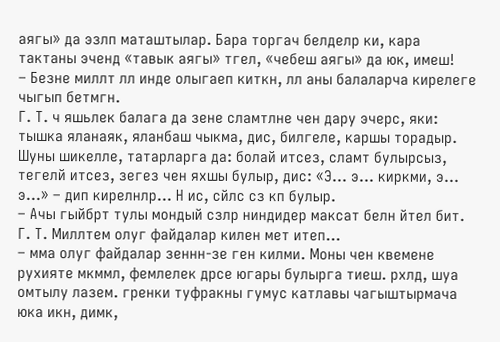аягы» да эзлп маташтылар. Бара торгач белделр ки, кара тактаны эченд «тавык аягы» тгел, «чебеш аягы» да юк, имеш!
– Безне миллт лл инде олыгаеп киткн, лл аны балаларча кирелеге чыгып бетмгн.
Г. Т. ч яшьлек балага да зене сламтлне чен дару эчерс, яки: тышка яланаяк, яланбаш чыкма, дис, билгеле, каршы торадыр. Шуны шикелле, татарларга да: болай итсез, сламт булырсыз, тегелй итсез, зегез чен яхшы булыр, дис: «Э… э… киркми, э… э…» – дип кирелнлр… Н ис, сйлс сз кп булыр.
– Ачы гыйбрт тулы мондый сзлр ниндидер максат белн йтел бит.
Г. Т. Миллтем олуг файдалар килен мет итеп…
– мма олуг файдалар зеннн-зе ген килми. Моны чен квемене рухияте мкммл, фемлелек дрсе югары булырга тиеш. рхлд, шуа омтылу лазем. гренки туфракны гумус катлавы чагыштырмача юка икн, димк,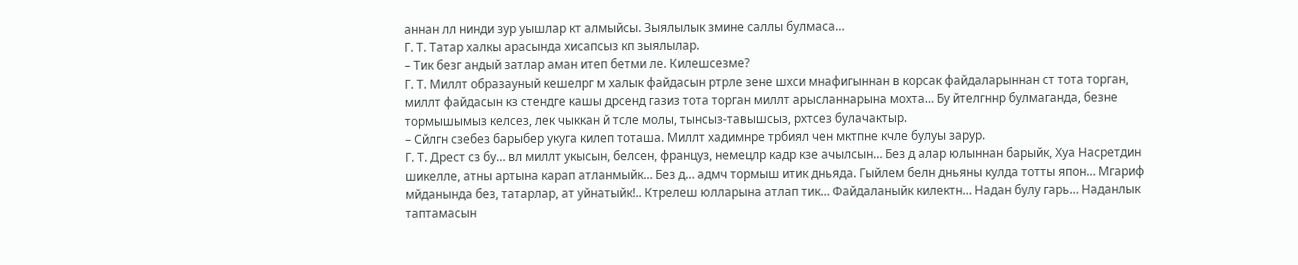аннан лл нинди зур уышлар кт алмыйсы. Зыялылык змине саллы булмаса…
Г. Т. Татар халкы арасында хисапсыз кп зыялылар.
– Тик безг андый затлар аман итеп бетми ле. Килешсезме?
Г. Т. Миллт образауный кешелрг м халык файдасын ртрле зене шхси мнафигыннан в корсак файдаларыннан ст тота торган, миллт файдасын кз стендге кашы дрсенд газиз тота торган миллт арысланнарына мохта… Бу йтелгннр булмаганда, безне тормышымыз келсез, лек чыккан й тсле молы, тынсыз-тавышсыз, рхтсез булачактыр.
– Сйлгн сзебез барыбер укуга килеп тоташа. Миллт хадимнре трбиял чен мктпне кчле булуы зарур.
Г. Т. Дрест сз бу… вл миллт укысын, белсен, француз, немецлр кадр кзе ачылсын… Без д алар юлыннан барыйк, Хуа Насретдин шикелле, атны артына карап атланмыйк… Без д… адмч тормыш итик дньяда. Гыйлем белн дньяны кулда тотты япон… Мгариф мйданында без, татарлар, ат уйнатыйк!.. Ктрелеш юлларына атлап тик… Файдаланыйк килектн… Надан булу гарь… Наданлык таптамасын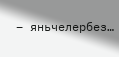– яньчелербез…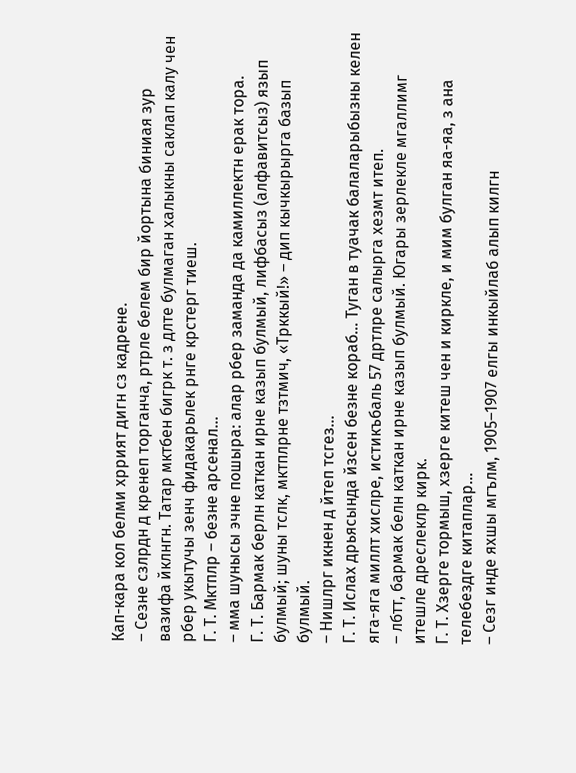Кап-кара кол белми хррият дигн сз кадрене.
– Сезне сзлрдн д кренеп торганча, ртрле белем бир йортына биниая зур вазифа йклнгн. Татар мктбен бигрк т. з длте булмаган халыкны саклап калу чен рбер укытучы зенч фидакарьлек рнге крстерг тиеш.
Г. Т. Мктплр – безне арсенал…
– мма шунысы эчне пошыра: алар рбер заманда да камиллектн ерак тора.
Г. Т. Бармак берлн каткан ирне казып булмый, лифбасыз (алфавитсыз) язып булмый; шуны тслк, мктплрне тзтмич, «Трккый!» – дип кычкырырга базып булмый.
– Нишлрг икнен д йтеп тсгез…
Г. Т. Ислах дрьясында йзсен безне кораб… Туган в туачак балаларыбызны келен яга-яга миллт хислре, истикъбаль 57 дртлре салырга хезмт итеп.
– лбтт, бармак белн каткан ирне казып булмый. Югары зерлекле мгаллимг итешле дреслеклр кирк.
Г. Т. Хзерге тормыш, хзерге китеш чен и киркле, и мим булган яа-яа, з ана телебездге китаплар…
– Сезг инде яхшы мгълм, 1905–1907 елгы инкыйлаб алып килгн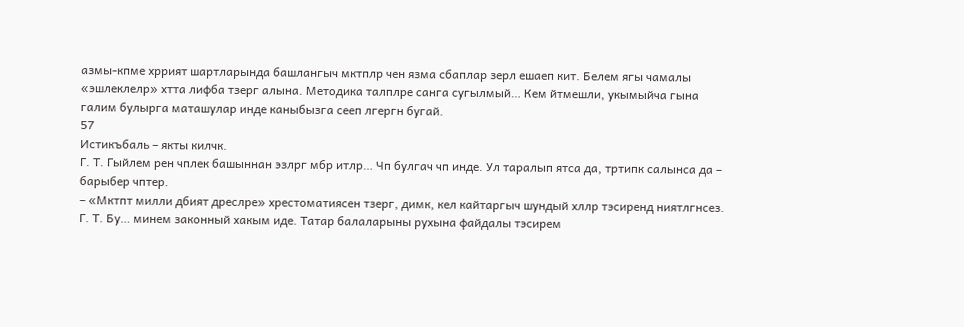азмы-кпме хррият шартларында башлангыч мктплр чен язма сбаплар зерл ешаеп кит. Белем ягы чамалы «эшлеклелр» хтта лифба тзерг алына. Методика талплре санга сугылмый… Кем йтмешли, укымыйча гына галим булырга маташулар инде каныбызга сееп лгергн бугай.
57
Истикъбаль – якты килчк.
Г. Т. Гыйлем рен чплек башыннан эзлрг мбр итлр… Чп булгач чп инде. Ул таралып ятса да, тртипк салынса да – барыбер чптер.
– «Мктпт милли дбият дреслре» хрестоматиясен тзерг, димк, кел кайтаргыч шундый хллр тэсиренд ниятлгнсез.
Г. Т. Бу… минем законный хакым иде. Татар балаларыны рухына файдалы тэсирем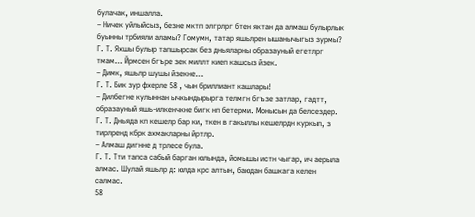булачак, иншалла.
– Ничек уйлыйсыз, безне мктп элгрлрг бтен яктан да алмаш булырлык буынны трбияли аламы? Гомумн, татар яшьлрен ышанычыгыз зурмы?
Г. Т. Яхшы булыр тапшырсак без дньяларны образауный егетлрг тмам… Йрмсен бгъре зек миллт киеп кашсыз йзек.
– Димк, яшьлр шушы йзекне…
Г. Т. Бик зур фхерле 58 , чын бриллиант кашлары!
– Дилбегне кулыннан ычкындырырга телмгн бгъзе затлар, гадтт, образауный яшь-илкенчкне бигк нп бетерми. Монысын да белсездер.
Г. Т. Дньяда кп кешелр бар ки, ткен в гакыллы кешелрдн куркып, з тирлренд кбрк ахмакларны йртлр.
– Алмаш дигнне д трлесе була.
Г. Т. Тти тапса сабый барган юлында, йомышы истн чыгар, ич аерыла алмас. Шулай яшьлр д: юлда крс алтын, баюдан башкага келен салмас.
58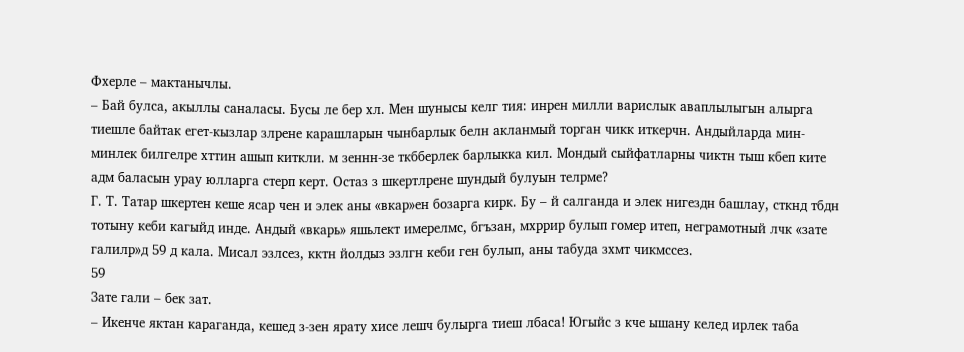Фхерле – мактанычлы.
– Бай булса, акыллы саналасы. Бусы ле бер хл. Мен шунысы келг тия: инрен милли варислык аваплылыгын алырга тиешле байтак егет-кызлар злрене карашларын чынбарлык белн акланмый торган чикк иткерчн. Андыйларда мин-минлек билгелре хттин ашып киткли. м зеннн-зе ткбберлек барлыкка кил. Мондый сыйфатларны чиктн тыш кбеп ките адм баласын урау юлларга стерп керт. Остаз з шкертлрене шундый булуын телрме?
Г. Т. Татар шкертен кеше ясар чен и элек аны «вкар»ен бозарга кирк. Бу – й салганда и элек нигездн башлау, сткнд тбдн тотыну кеби кагыйд инде. Андый «вкарь» яшьлект имерелмс, бгъзан, мхррир булып гомер итеп, неграмотный лчк «зате галилр»д 59 д кала. Мисал эзлсез, кктн йолдыз эзлгн кеби ген булып, аны табуда зхмт чикмссез.
59
Зате гали – бек зат.
– Икенче яктан караганда, кешед з-зен ярату хисе лешч булырга тиеш лбаса! Югыйс з кче ышану келед ирлек таба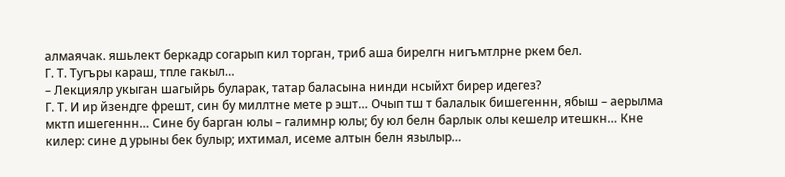алмаячак. яшьлект беркадр согарып кил торган, триб аша бирелгн нигъмтлрне ркем бел.
Г. Т. Тугъры караш, тпле гакыл…
– Лекциялр укыган шагыйрь буларак, татар баласына нинди нсыйхт бирер идегез?
Г. Т. И ир йзендге фрешт, син бу миллтне мете р эшт… Очып тш т балалык бишегеннн, ябыш – аерылма мктп ишегеннн… Сине бу барган юлы – галимнр юлы; бу юл белн барлык олы кешелр итешкн… Кне килер: сине д урыны бек булыр; ихтимал, исеме алтын белн язылыр…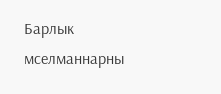Барлык мселманнарны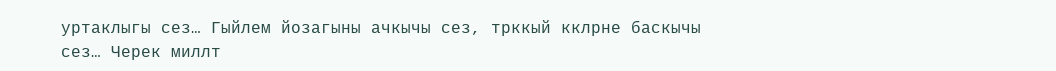уртаклыгы сез… Гыйлем йозагыны ачкычы сез, трккый кклрне баскычы сез… Черек миллт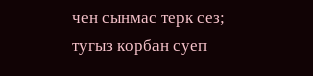чен сынмас терк сез; тугыз корбан суеп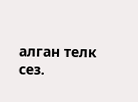алган телк сез.